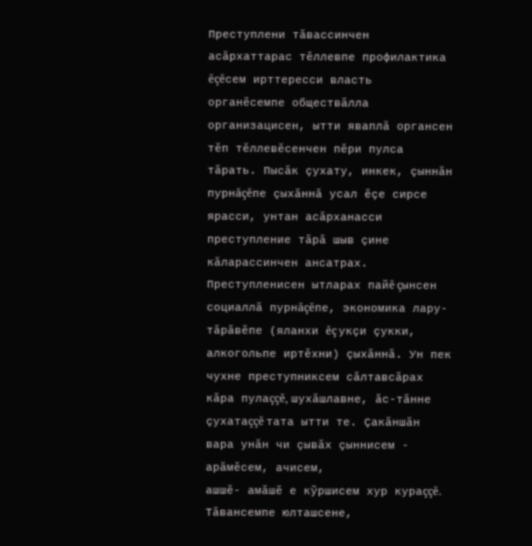Преступлени тăвассинчен асăрхаттарас тĕллевпе профилактика ĕçĕсем ирттересси власть органĕсемпе обществăлла организацисен, ытти яваплă органсен тĕп тĕллевĕсенчен пĕри пулса тăрать. Пысăк çухату, инкек, çыннăн пурнăçĕпе çыхăннă усал ĕçе сирсе ярасси, унтан асăрханасси преступление тăрă шыв çине кăларассинчен ансатрах.
Преступленисен ытларах пайĕ çынсен социаллă пурнăçĕпе, экономика лару-тăрăвĕпе (яланхи ĕç укçи çукки, алкогольпе иртĕхни) çыхăннă. Ун пек чухне преступниксем сăлтавсăрах кăра пулаççĕ, шухăшлавне, ăс-тăнне çухатаççĕ тата ытти те. Çакăншăн вара унăн чи çывăх çыннисем - арăмĕсем, ачисем,
ашшĕ- амăшĕ е кỹршисем хур кураççĕ. Тăвансемпе юлташсене,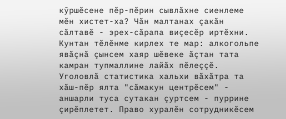кỹршĕсене пĕр-пĕрин сывлăхне сиенлеме мĕн хистет-ха? Чăн малтанах çакăн сăлтавĕ - эрех-сăрапа виçесĕр иртĕхни. Кунтан тĕлĕнме кирлех те мар: алкогольпе явăçнă çынсем хаяр шĕвеке ăçтан тата камран тупмаллине лайăх пĕлеççĕ. Уголовлă статистика хальхи вăхăтра та хăш-пĕр ялта "сăмакун центрĕсем" - аншарли туса сутакан çуртсем - пуррине çирĕплетет. Право хуралĕн сотрудникĕсем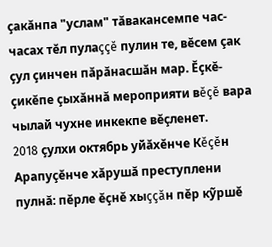çакăнпа "услам" тăвакансемпе час-часах тĕл пулаççĕ пулин те, вĕсем çак çул çинчен пăрăнасшăн мар. Ĕçкĕ-çикĕпе çыхăннă мероприяти вĕçĕ вара чылай чухне инкекпе вĕçленет.
2018 çулхи октябрь уйăхĕнче Кĕçĕн Арапуçĕнче хăрушă преступлени пулнă: пĕрле ĕçнĕ хыççăн пĕр кỹршĕ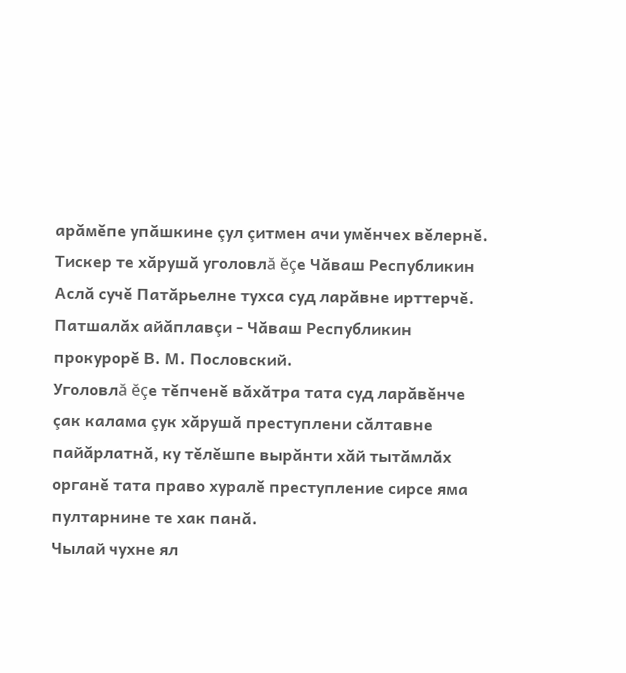арăмĕпе упăшкине çул çитмен ачи умĕнчех вĕлернĕ. Тискер те хăрушă уголовлă ĕçе Чăваш Республикин Аслă сучĕ Патăрьелне тухса суд ларăвне ирттерчĕ. Патшалăх айăплавçи - Чăваш Республикин прокурорĕ В. М. Пословский.
Уголовлă ĕçе тĕпченĕ вăхăтра тата суд ларăвĕнче çак калама çук хăрушă преступлени сăлтавне пайăрлатнă, ку тĕлĕшпе вырăнти хăй тытăмлăх органĕ тата право хуралĕ преступление сирсе яма пултарнине те хак панă.
Чылай чухне ял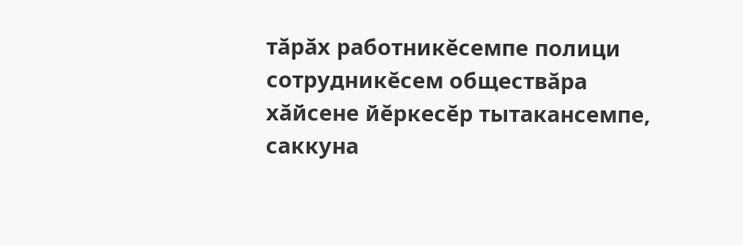тăрăх работникĕсемпе полици сотрудникĕсем обществăра хăйсене йĕркесĕр тытакансемпе, саккуна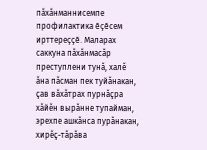пăхăнманнисемпе профилактика ĕçĕсем ирттереççĕ. Маларах саккуна пăхăнмасăр преступлени тунă, халĕ ăна пăсман пек туйăнакан, çав вăхăтрах пурнăçра хăйĕн вырăнне тупайман, эрехпе ашкăнса пурăнакан, хирĕç-тăрăва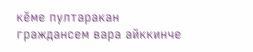кĕме пултаракан граждансем вара айккинче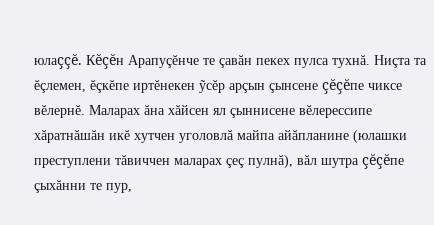юлаççĕ. Кĕçĕн Арапуçĕнче те çавăн пекех пулса тухнă. Ниçта та ĕçлемен, ĕçкĕпе иртĕнекен ỹсĕр арçын çынсене çĕçĕпе чиксе вĕлернĕ. Маларах ăна хăйсен ял çыннисене вĕлерессипе хăратнăшăн икĕ хутчен уголовлă майпа айăпланине (юлашки преступлени тăвиччен маларах çеç пулнă), вăл шутра çĕçĕпе çыхăнни те пур,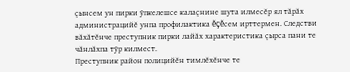çынсем ун пирки ỹпкелешсе калаçнине шута илмесĕр ял тăрăх администрацийĕ унпа профилактика ĕçĕсем ирттермен. Следстви вăхăтĕнче преступник пирки лайăх характеристика çырса пани те чăнлăхпа тỹр килмест.
Преступник район полицийĕн тимлĕхĕнче те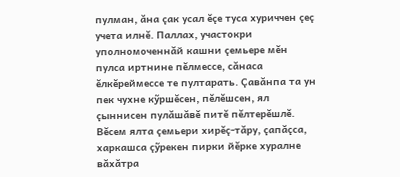пулман, ăна çак усал ĕçе туса хуриччен çеç учета илнĕ. Паллах, участокри уполномоченнăй кашни çемьере мĕн пулса иртнине пĕлмессе, сăнаса ĕлкĕреймессе те пултарать. Çавăнпа та ун пек чухне кỹршĕсен, пĕлĕшсен, ял çыннисен пулăшăвĕ питĕ пĕлтерĕшлĕ. Вĕсем ялта çемьери хирĕç-тăру, çапăçса, харкашса çỹрекен пирки йĕрке хуралне вăхăтра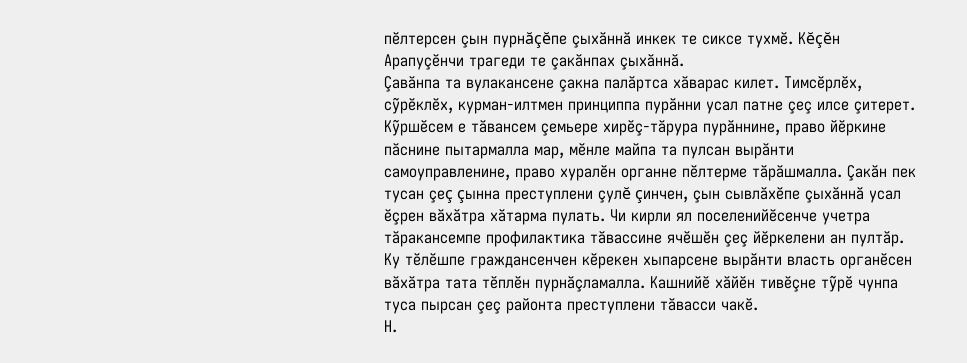пĕлтерсен çын пурнăçĕпе çыхăннă инкек те сиксе тухмĕ. Кĕçĕн Арапуçĕнчи трагеди те çакăнпах çыхăннă.
Çавăнпа та вулакансене çакна палăртса хăварас килет. Тимсĕрлĕх, сỹрĕклĕх, курман-илтмен принциппа пурăнни усал патне çеç илсе çитерет. Кỹршĕсем е тăвансем çемьере хирĕç-тăрура пурăннине, право йĕркине пăснине пытармалла мар, мĕнле майпа та пулсан вырăнти самоуправленине, право хуралĕн органне пĕлтерме тăрăшмалла. Çакăн пек тусан çеç çынна преступлени çулĕ çинчен, çын сывлăхĕпе çыхăннă усал ĕçрен вăхăтра хăтарма пулать. Чи кирли ял поселенийĕсенче учетра тăракансемпе профилактика тăвассине ячĕшĕн çеç йĕркелени ан пултăр. Ку тĕлĕшпе граждансенчен кĕрекен хыпарсене вырăнти власть органĕсен вăхăтра тата тĕплĕн пурнăçламалла. Кашнийĕ хăйĕн тивĕçне тỹрĕ чунпа туса пырсан çеç районта преступлени тăвасси чакĕ.
Н.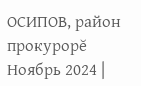ОСИПОВ, район прокурорĕ
Ноябрь 2024 |